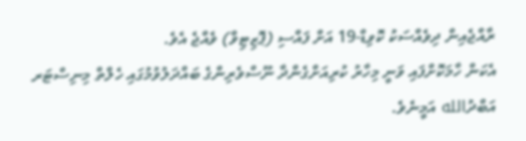ރާއްޖެއިން ދިވެއްސަކު ކޮވިޑް-19 އަށް ފައްސި (ޕޮޒިޓިވް) ވެއްޖެ އެވެ.
އެކަން ހާމަކޮށްފައި ވަނީ މިހާރު ކުރިއަށްގެންދާ ނޫސްވެރިންގެ ބައްދަލުވުމުގައި ހެލްތް މިނިސްޓަރ އަބްދުالله އަމީނެވެ.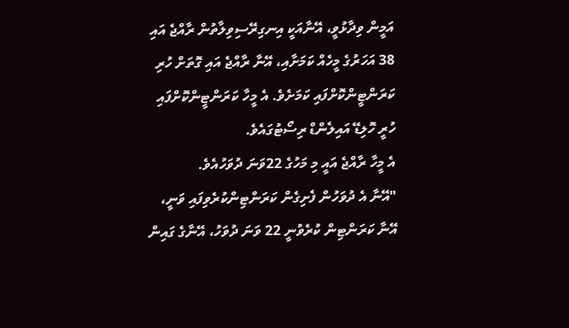އަމީން ވިދާޅުވީ، އޭނާއަކީ އިނގިރޭސިވިލާތުން ރާއްޖެ އައި 38 އަހަރުގެ މީހެއް ކަމަށާއި، އޭނާ ރާއްޖެ އައި ގޮތަށް ހުރި ކަރަންޓީންކޮށްފައި ކަމަށެވެ. އެ މީހާ ކަރަންޓީންކޮށްފައި ހުރީ ހޮލިޑޭ އައިލެންޑް ރިސޯޓުގައެވެ.
އެ މީހާ ރާއްޖެ އައީ މި މަހުގެ 22ވަނަ ދުވަހުއެވެ.
"އޭނާ އެ ދުވަހުން ފެށިގެން ކަރަންޓިންކުރެވިފައި ވަނީ، އޭނާ ކަރަންޓިން ކުރެވުނީ 22 ވަނަ ދުވަހު، އޭނާގެ ގައިން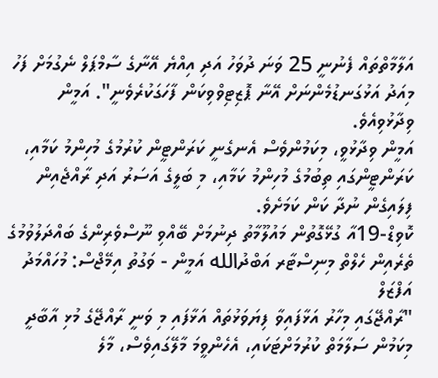އަލާމާތްތައް ފެނުނީ 25 ވަނަ ދުވަހު އަދި އިއްޔެ އޭނާގެ ސާމްޕަލް ނެގުމަށް ފަހު މިއަދު އަޅުގަނޑުމެންނަށް އޭނާ ޕޮޒިޓިވްވިކަން ފާހަގަކުރެވެނީ". އަމީން ވިދާޅުވިއެވެ.
އަމީން ވިދާޅުވީ، މިކަމުންވެސް އެނގެނީ ކަރަންޓީން ކުރުމުގެ މުހިންމު ކަމާއި، ކަރަންޓީންގައި ތިބުމުގެ މުހިންމު ކަމާއި، މި ބަލީގެ އަސަރު އަދި ރާއްޖެއިން ފިލައިގެން ނުދާ ކަން ކަމަށެވެ.
ކޮވިޑް-19އާ ގުޅޭގޮތުން މައުލޫމާތު ދިނުމަށް ބޭއްވި ނޫސްވެރިންގެ ބައްދަލުވުމުގެ ތެރެއިން ހެލްތް މިނިސްޓާރ އަބްދުالله އަމީން - ވަގުތު އިމޭޖްސް: މުހައްމަދު އަފްޒަލް
"ރާއްޖޭގައި މިހާރު އަޅާފައިވާ ފިޔަވަޅުތައް އަޅާފައި މި ވަނީ ރާއްޖޭގެ މުޅި އާބާދީ މިކަމުން ސަލާމަތް ކުރުމަށްޓަކައި، އެހެންވީމަ މާލޭގައިވެސް، މާލެ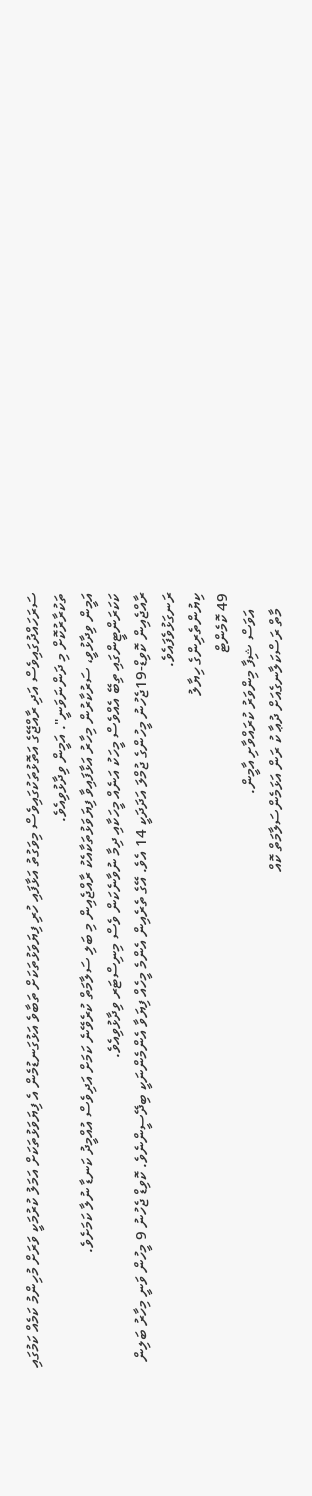ސަރަހައްދުގައިވެސް އަދި ރާއްޖޭގެ އަތޮޅުތަކުގައިވެސް މިވަގުތު އަޅާފައި ހުރި ފިޔަވަޅުތަކަށް ތަބާވެ އަޅުގަނޑުމެން އެ ފިޔަވަޅުތަކަށް އަމަލު ކުރުމަކީ ވަރަށް މުހިންމު ކަމެއް ކަމުގައި ތަކުރާރުކޮށް މި ދަންނަވަނީ". އަމީން ވިދާޅުވިއެވެ.
އަމީން ވިދާޅުވީ، ސަރުކާރުން މިހާރު އަޅާފައިވާ ފިޔަވަޅުތަކާއެކު ރާއްޖެއިން މި ބަލި ސަލާމަތް ކުރެވޭނެ ކަމަށް އަދިވެސް އުއްމީދު ކަނޑާ ނުލާ ކަމަށެވެ.
ކަކަރަންޓީންގައި ތިބޭ އެއްވެސް މީހަކު އަނެއް މީހަކާއި ދިމާ ނުވާނެކަން ވެސް މިނިސްޓަރ ވިދާޅުވިއެވެ.
ރާއްޖެއިން ކޮވިޑް-19ޖެހުނު މީހުންގެ ޖުމްލަ އަދަދަކީ 14 އެވެ. އޭގެ ތެރެއިން އެންމެ މީހެއް ފިޔަވާ އެންމެންނަކީ ބިދޭސީންނެވެ. ކޮވިޑް ޖެހުނު 9 މީހުން ވަނީ މިހާރު ބަލިން ރަނގަޅުވެފައެވެ.
ކިޔުންތެރިންގެ ހިޔާލު
49 ކޮމެންޓް
    އަވަސް ޝިފާ މިންވަރު ކުރައްވާށި އާމީން.
    މާތް ރަސްކަލާނގެއަށް ދުޢާ ކު ރަން އަޅަމެންސަލާމަތް ކޮއް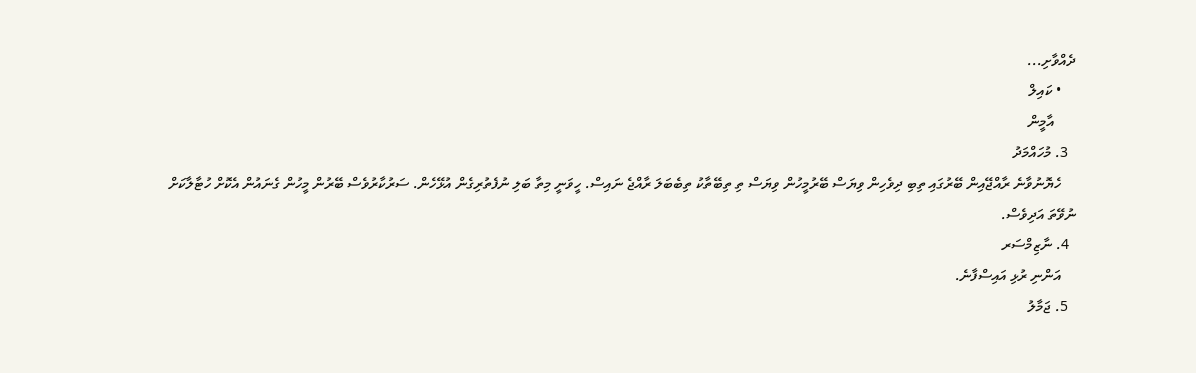ދެއްވާށި...
    • ކައިލް
      އާމީން
  3. މުހައްމަދު
    ހެޔޮނުވާނެ ރާއްޖޭއިން ބޭރުގައި ތިބި ދިވެހިން ވިޔަސް ބޭރުމީހުން ވިޔަސް ތި ތިބޭތާކު ތިބެބަލަ ރާއްޖެ ނައިސް. ހީވަނީ މިތާ ބަލި ނުފެތުރިގެން އުޅޭހެން. ސަރުކާރުވެސް ބޭރުން މީހުން ގެނައުން އެކޮށް ހުޓާލާކަށް ނުވޭތަ އަދިވެސް.
  4. ނާޒިމްސަރ
    އަންނި ރުޅި އައިސްފާނެ.
  5. ޖަމާލު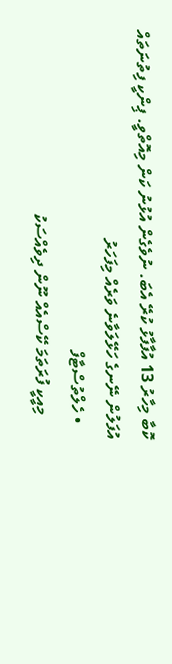ކޮބާ މިހާރު 13 އުފާފާޅު ކުރޭ އެބަ. ނުވެގެން އުޅުނު ކަން މިއޮތްވީ. ޕިންކީ ފިތުނަތައް އުފަލުން ނޭނގެ ހަޅޭލަވާނެ ވަރެއް މިފަހަރު
    • ހެލްތުސްޓާފް
      މިއީކީ ފުރަތަމަ ކޭސްއެއް ނޫން ދިވެއްސަކު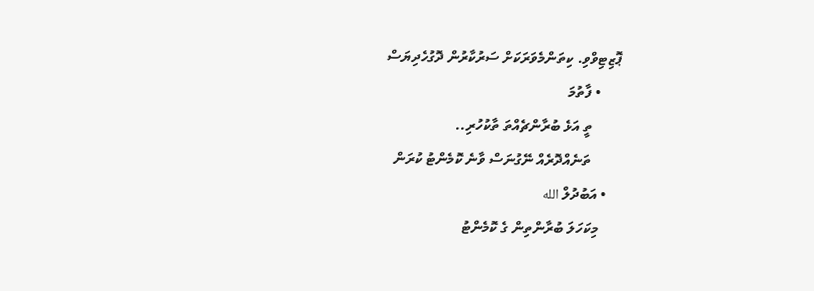ޕޮޒިޓިވްވި. ކިތަންމެވަރަކަށް ސަރުކާރުން ދޮގުހެދިޔަސް
      • ފާތުމަ
        ތީ އަޅެ ބުރާންޗެއްތަ ތާކުހުރި..
        ތަނެއްދޮރެއް ނޭގުނަސް ވާނެ ކޮމެންޓު ކުރަން
    • އަބުދުލް الله
      މިކަހަލަ ބުރާންތިން ގެ ކޮމެންޓު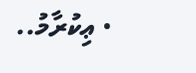• ޢިކުރާމު..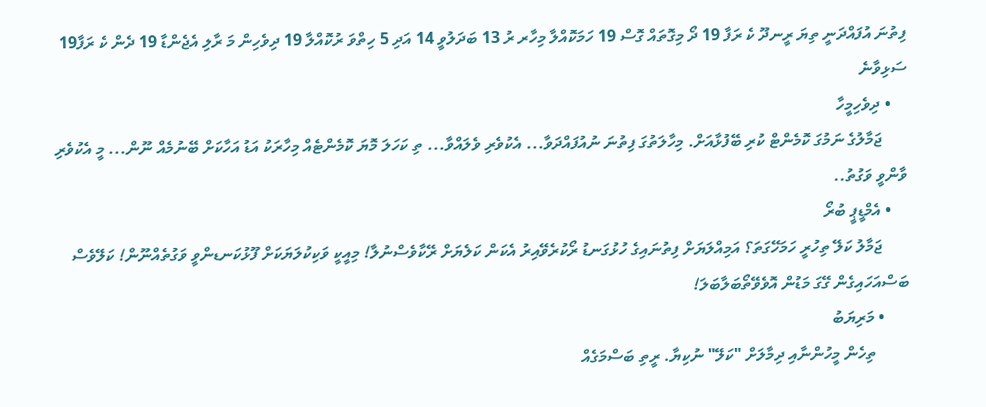ފިތުނަ އުފައްދަނީ ތިޔަ ރީނދޫ ކެ ރަފާ 19 ދޯ މިގޮތައް ގޮސް 19 ހަމަކޮއްލާ މިހާރ ރު 13 ބަދަލުވީ 14 އަދި 5 ހިތްވަ ރުކޮއްލާ 19 ދިވެހިން މަ ރާލި އެޖެންޑާ 19 ދެން ކެ ރަފާ19 ސަޅިވާނެ
    • ދިވެހިމީހާ
      ޖަމާލުގެ ނަމުގަ ކޮމެންޓް ކުރި ބޭފުޅާއަށް. މިހާލަތުގަ ފިތުނަ ނުއުފައްދަވާ... އެކުވެރި ވެލައްވާ... ތި ކަހަލަ މޮޔަ ކޮމެންޓެއް މިހާރަކު އަޑު އަހާކަށް ބޭނުމެއް ނޫން... މީ އެކުވެރި ވާންވީ ވަގުތު..
    • އެމްޑީޕީ ބުރޯ
      ޖަމާލު ކަލޭ ތިހުރީ ހަމަހޭގަތަ؟ އަމިއްލަޔަށް ފިތުނައިގެ ހުޅުގަނޑު ރޯކުރެވޭއިރު އެކަން ކަލެޔަށް ރޭކާވެސްނުލާ! މިއީކީ ވަކިކުލަޔަކަށް ފޫޅުކަނޑންވީ ވަގުތެއްނޫން! ކަލޭވެސް ބަސްއަހައިގެން ގޭގަ މަޑުން އޮވެވޭތޯބަލާބަލަ!
      • މަރިޔަބު
        ތިހެން މީހުންނާއި ދިމާލަށް "ކަލޭ" ނުކިޔާ. ރީތި ބަސްމަގެއް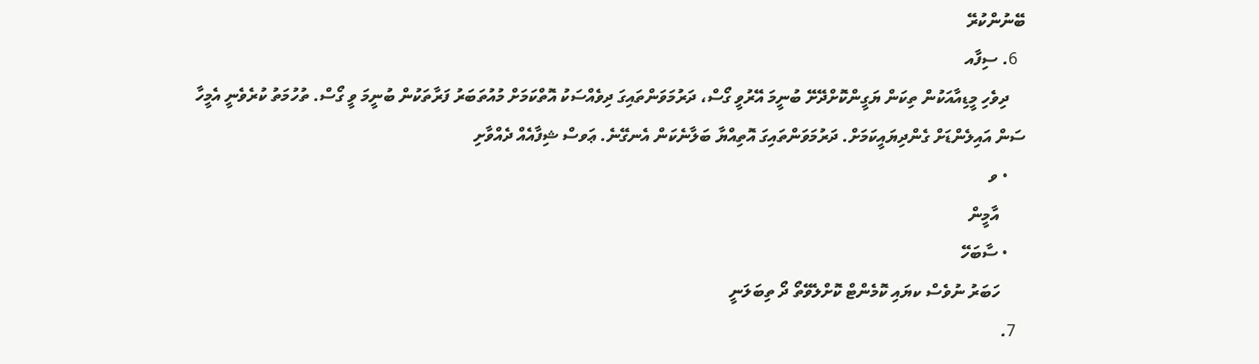ބޭނުންކުރޭ
  6. ސިފާއ
    ދިވެހި މީޑިއާއަކުން ތިކަން ޔަގީންކޮށްދޭށޭ ބުނީމަ އޭރުވީ ގޯސް، ދަރުމަވަންތައިގަ ދިވެއްސަކު އޮތްކަމަށް މުއުތަބަރު ފަރާތަކުން ބުނީމަ ވީ ގޯސް. ތުހުމަތު ކުރެވެނީ އެމީހާ ސަން އައިލެންޑަށް ގެންދިޔައީކަމަށް. ދަރުމަވަންތައިގަ އޮތިއްޔާ ބަލާނެކަން އެނގޭނެ. ޢަވސް ޝިފާއެއް ދެއްވާށި
    • ވ
      އާމީން
    • ސާބަހޭ
      ހަބަރު ނުވެސް ކޔައި ކޮމެންޓް ކޮށްލެވޭތޯ ދޯ ތިބަލަނީ
  7.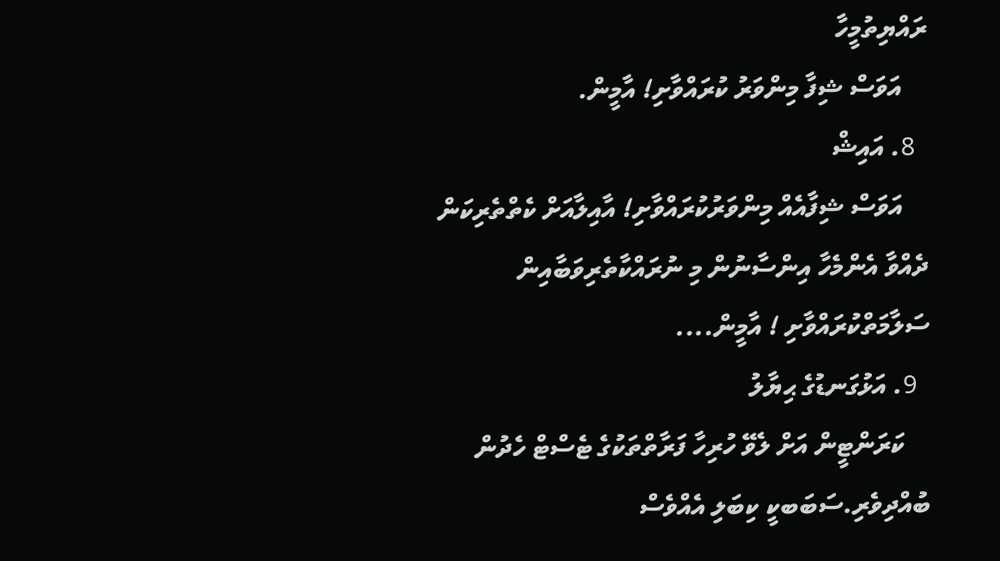ރައްޔިތުމީހާ
    އަވަސް ޝިފާ މިންވަރު ކުރައްވާށި! އާމީން.
  8. އައިޝް
    އަވަސް ޝިފާއެއް މިންވަރުކުރައްވާށި! އާއިލާއަށް ކެތްތެރިކަން ދެއްވާ އެންމެހާ އިންސާނުން މި ނުރައްކާތެރިވަބާއިން ސަލާމަތްކުރައްވާށި ! އާމީން....
  9. އަޅުގަނޑުގެ ޙިޔާލު
    ކަރަންޓީން އަށް ލެވޭ ހުރިހާ ފަރާތްތަކުގެ ޓެސްޓް ހެދުން ބުއްދިވެރި.ސަބަބކީ ކިބަލި އެއްވެސް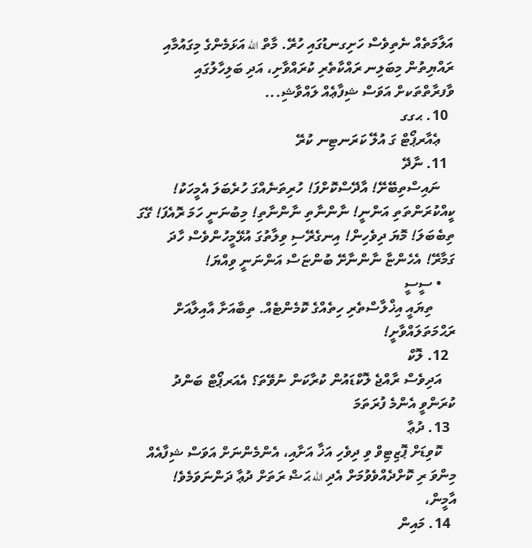އަލާމަތެއް ނެތިވެސް ހަށިގނޑުގައި ހުރޭ. މާތް الله އަޅަމެންގެ މިގައުމާއި ރައްޔިތުން މިބަލިނ ރައްކާތެރި ކުރައްވާށި، އަދި ބަލިހާލުގައި ވާފރާތްތަކށް އަވަސް ޝިފާޢެއް ލައްވާޝި...
  10. ޙގގ
    ޢެއާރޕޯޓް ގަ އުލޭ ކަރަނޓިނ ކުރޭ
  11. ނާދޭ
    ނައިސްތިބޭށޭ! އާދޭސްކޮށްފަ! ހުރިތަނެއްގަ ހުރެބަލަ އެމީހަކު! ކީއްކުރަންތަތި އަންނީ! ނާންނާތި ނާންނާތި! މިބުނަނީ ހަމަ ރޮއެފަ! ގޭގަ ތިބެބަލަ! މޮޔަ ދިވެހިން! އިނގެރޭސި ވިލާތުގަ އުޅޭމީހުންވެސް ހާދަ ގަމާރޭ! އެހެންޏާ ނާންނާށޭ ބުންޏަސް އަންނަނީ ވިއްޔަ!
    • ސީސީ
      ތިޔައީ އިޚްލާސްތެރި ހިތެއްގެ ކޮމެންޓެއް. ތިބާއަށާ އާއިލާއަށް ރަޙްމަތަލައްވާށީ!
  12. ލޮކް
    އަދިވެސް ރާއްޖެ ލޮކްޑައުން ކުރާކަން ނުވޭތަ؟ އެއަރޕޯޓް ބަންދު ކުރަންވީ އެންމެ ފުރަތަމަ
  13. ދުޢާ
    ކޮވިޑަށް ޕޮޒިޓިވް ވި ދިވެހި އަޚާ އަށާއި، އެންމެންނަށް އަވަސް ޝިފާއެއް މިންވަ ރި ކޮށްދެއްވެވުމަށް އެދި الله ޙަޟް ރަތަށް ދުޢާ ދަންނަވަމެވެ! އާމީން،
  14. މައިން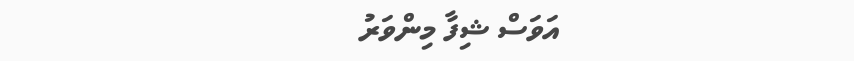އަވަސް ޝިފާ މިންވަރު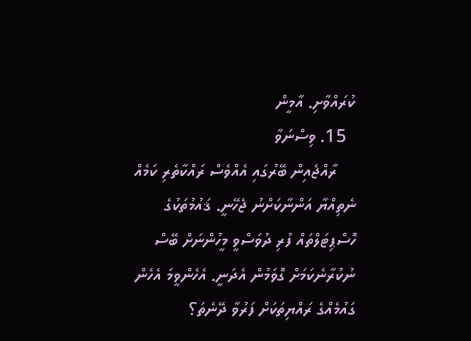ކުރައްވާށި. އާމީން
  15. ވިސްނަވާ
    ރާއްޖެއިން ބޭރުގައި އެއްވެސް ރައްކާތެރި ކަމެއް ނެތިއްޔާ އަންނާކަށްނު ޖެހޭނީ. ޤައުމުތަކުގެ ހޮސްޕިޓަލްތައް ފުރި ދުވަސްވީ މީހުންނަށް ބޭސް ނުކުރާނެކަމަށް ގޮވަމުން އެދަނީ. އެހެންވީމަ އެހެން ގައުމެއްގެ ރައްޔިތަކަށް ފަރުވާ ދޭނެތަ؟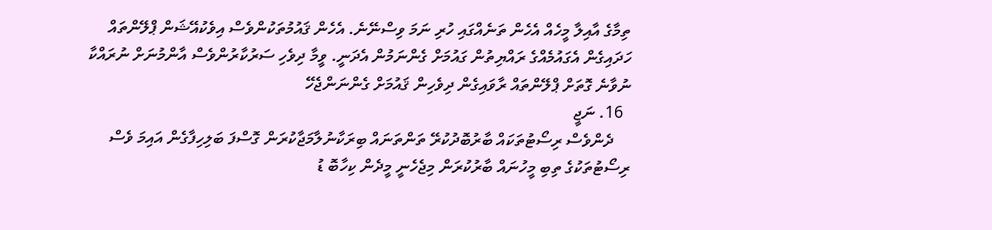ތިމާގެ އާއިލާ މީހެއް އެހެން ތަނެއްގައި ހުރި ނަމަ ވިސްނޭނެ. އެހެން ޤައުމުތަކުންވެސް އިވެކުއޭޝަން ޕްލޭންތައް ހަދައިގެން އެގައުމެއްގެ ރައްޔިތުން ގައުމަށް ގެންނަމުން އެދަނީ. ވީމާ ދިވެހި ސަރުކާރުންވެސް އާންމުނަށް ނުރައްކާ ނުވާނެ ގޮތަށް ޕްލޭންތައް ރާވައިގެން ދިވެހިން ޤައުމަށް ގެންނަންޖެހޭ
  16. ނަޖީ
    ދެންވެސް ރިސޯޓުތަކައް ބާރުބޮދުކުރޭ ތަންތަނައް ބިރަކާނުލާމަޖާކުރަން ގޮސްފަ ބަލިހިފާގެން އައިމަ ވެސް ރިސޯޓުތަކުގެ ތިބި މީހުނައް ބާރުކުރަން މިޖެހެނީ މީދެން ކިހާބޮ ޑު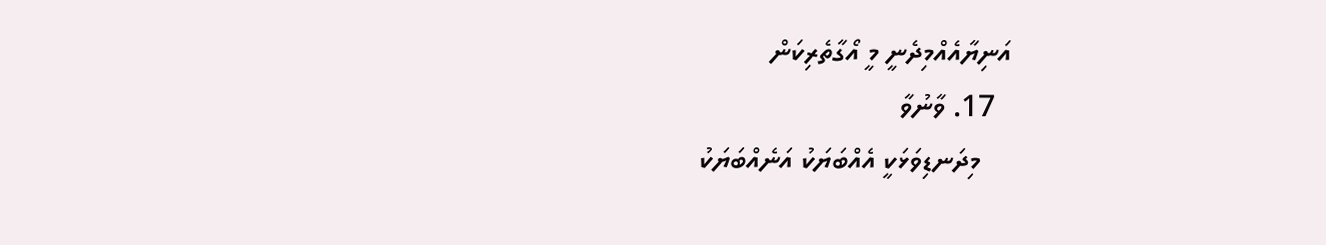އަނިޔާއެއްމިދެނީ މީ އޯގާތެރިކަން
  17. ވާނުވާ
    މިދަނޑިވަޅަކީ އެއްބަޔަކު އަނެއްބަޔަކު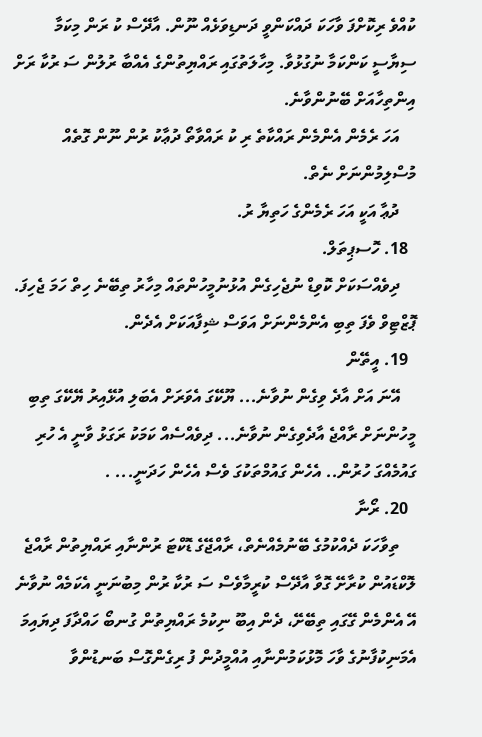ކުއްވެ ރިކޮށްފަ ވާހަކަ ދައްކަންވީ ދަނޑިވަޅެއް ނޫން. އާދޭސް ކު ރަން މިކަމާ ސިޔާސީ ކަންކަމާ ނުގުޅުވާ. މިހާލަތުގައި ރައްޔިތުންގެ އެއްބާ ރުލުން ސަ ރުކާ ރަށް އިންތިހާއަށް ބޭނުންވާނެ.
    އަހަ ރެމެން އެންމެން ރައްކާތެ ރި ކު ރައްވާތޯ ދުޢާކު ރުން ނޫން ގޮތެއް މުސްލިމުންނަށް ނެތް.
    ދުޢާ އަކީ އަހަ ރެމެންގެ ހަތިޔާ ރު.
  18. ހޮސޕިތަލް.
    ދިވެއްސަކަށް ކޮވިޑް ނުޖެހިގެން އުޅުނުމީހުންތައް މިހާރު ތިބޭނެ ހިތް ހަމަ ޖެހިފަ. ޕޮޒްޓިވް ވެފަ ތިބި އެންމެންނަށް އަވަސް ޝިފާއަކަށް އެދެން.
  19. އީތޭން
    އޭނަ އަށް އާދެ ވިގެން ނުވާނެ... ޔޫކޭގަ އެވަރަށް އެބަލި އުޅޭއިރު ޔޭކޭގަ ތިބި މީހުންނަށް ރާއްޖެ އާދެވިގެން ނުވާނެ... ދިވެއްސެއް ކަމަކު ރަގަޅު ވާނީ އެ ހުރި ގައުމެއްގަ ހުރުން.. އެހެން ގައުމްތަކުގަ ވެސް އެހެން ހަދަނީ... .
  20. ރޯނާ
    ތިވާހަކަ ދެއްކުމުގެ ބޭނުމެއްނެތް، ރާއްޖޭގެ ޑޮކްޓަ ރުންނާއި ރައްޔިތުން ރާއްޖެ ލޮކްޑައުން ކުރާށޭ ގޮވާ އާދޭސް ކުރީމާވެސް ސަ ރުކާ ރުން މިބުނަނީ އެކަމެއް ނުވާނެ އޭ އެންމެން ގޭގައި ތިބޭށޭ، ދެން އިބޫ ނިކުމެ ރައްޔިތުން ގުނބޯ ހައްދާފަ ދިޔައިމަ އެމަނިކުފާނުގެ ވާހަ މޮޅުކަމުންނާއި އުއްމީދުން ފު ރިގެންގޮސް ބަނޑުންވާ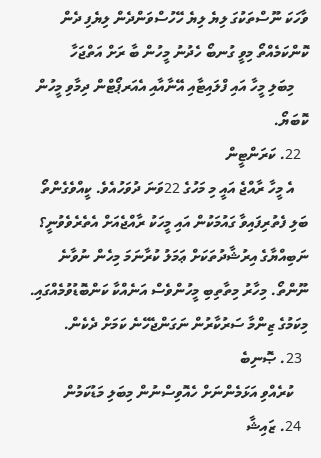ވާހަކަ ނޫސްތަކުގަ ލިޔެ ލިޔެ ހޭހުސްވަންދެން ލިޔެފި ދެން ކޮންކަމެއްތޯ މިވީ ގުނބޯ ހެދުނު މީހުން ބާ ރަށް އަތްޖަހާ
    މިބަލި މީހާ އައި ފްލައިޓާއި އޭނާއާއި އެއަރޕޯޓްން ދިމާވި މީހުން ކޮބަޔޯ.
  22. ކަރަންޓީން
    އެ މީހާ ރާއްޖެ އައީ މި މަހުގެ 22ވަނަ ދުވަހުއެވެ. ކީއްވެގެންތޯ ބަލި ފެތުރިފައިވާ ގައުމަކުން އައި މީހަކު ރާއްޖެއަށް އެތެރެވެވުނީ؟ ނަބިއްޔާގެ އިރުޝާދުތަކަށް ޢަމަލު ކުރާނަމަ މިހެން ނުވާނެ ނޫންތޯ. މިހާރު މިތާތިބި މީހުންވެސް އަނެއްކާ ކަންބޮޑުވުމެއްގައި. މިކަމުގެ ޒިންމާ ސަރުކާރުން ނަގަންޖެހޭނެ ކަމަށް ދެކެން.
  23. ޞޮނިބެ
    ކުރެއްވި އަޅަމެންނަށް ހެއޮވިސްނުން މިބަލި މަޑުކަމުން
  24. ޒައިޝާ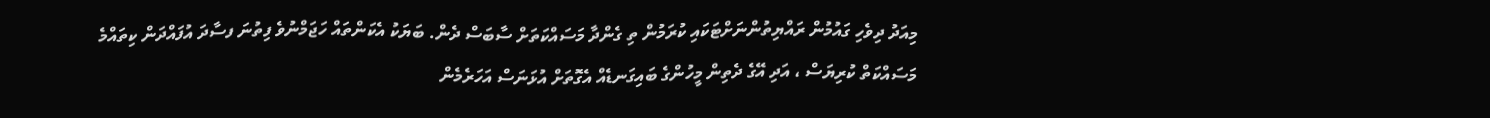މިއަދު ދިވެހި ގައުމުން ރައްޔިތުންނަށްޓަކައި ކުރަމުން ތި ގެންދާ މަސައްކަތަށް ސާބަސް ދެން. ބަޔަކު އެކަންތައް ހަޖަމްނުވެ ފިތުނަ ފސާދަ އުފައްދަން ކިތައްމެ މަސައްކަތް ކުރިޔަސް ، އަދި އޭގެ ދެތިން މީހުންގެ ބައިގަނޑެއް އެގޮތަށް އުޅަނަސް އަހަރެމެން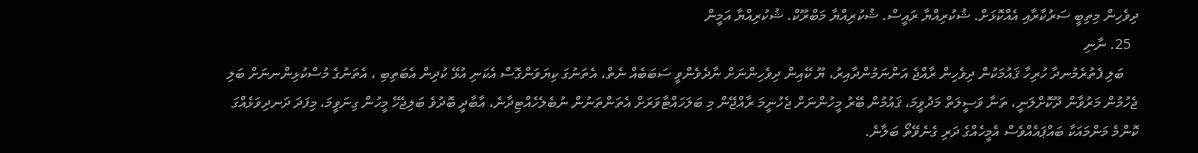ދިވެހިން މިތިބީ ސަރުކާރާއި އެއްކޮޅަށް. ޝުކުރިއްޔާ ރައީސް. ޝުކުރިއްޔާ މަބްރޫކް. ޝުކުރިއްޔާ އަމީން
  25. ނާނި
    ބަލި ފެތުރެމުނދާ ހުރިހާ ޤައުމަކުން ދިވެހިން ރާއްޖެ އަންނަމުންދާއިރު، ޔޫ ކޭއިން ދިވެހިންނަށް ނާދެވެންވީ ސަބަބެއް ނެތް، އެތަނުގަ ކިޔަވަންގޮސް އެކަނި އުޅޭ ކުދިން އެބަތިބި ، އެތަނުގެ މުސްކުޅިންނނަށް ބަލި ޖެހުމުން މަރުވާން ދޫކޮށްލަނީ، ތަނާ ވަސީލަތް މަދުވީމަ، ޤައުމުން ބޭރު މީހުންނަށް ޖެހުނީމަ ރާއްޖޭން މި ބަލަހައްޓާވަރަށް އެތަންތަނުން ނުބެލެހެއްޓިދާނެ، އާބާދީ ބޮދުވެ ބަލިޖެހޭ މީހުން ގިނަވީމަ، މިފަދަ ދަނދިވަޅެއްގަ ކޮންމެ މަންމައަކާ ބައްޕައެއްވެސް އެމީހެއްގެ ދަރި ގެނެވޭތޯ ބަލާނެ.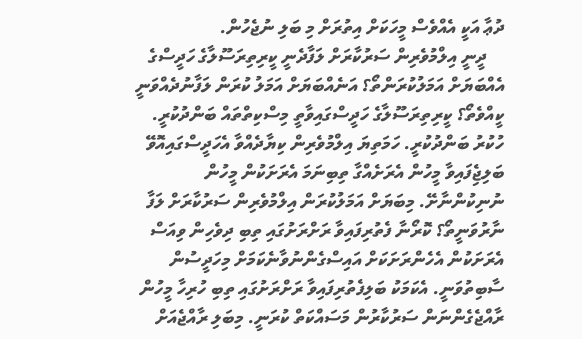ދުޢާ އަކީ އެއްވެސް މީހަކަށް އިތުރަށް މި ބަލި ނުޖެހުން.
    ދީނީ އިލްމުވެރިން ސަރުކާރަށް ލަފާދެނީ ކީރިތިރަސޫލާގެ ހަދީސްގެ އެއްބަޔަށް އަމަލުކުރަންތޯ؟ އަނެއްބަޔަށް އަމަލު ކުރަން ލަފާނުދެއްވަނީ ކީއްވެތޯ؟ ކީރިތިރަސޫލާގެ ހަދީސްގައިވާތީ މިސްކިތްތައް ބަންދުކުރީ. ހުކުރު ބަންދުކުރީ. ހަމަތިޔަ އިލްމުވެރިން ކިޔާދެއްވާ އެހަދީސްގައިއޮވޭ ބަލިޖެިފައިވާ މީހުން އެރަށެއްގާ ތިބިނަމަ އެރަށަކުން މީހުން ނުނިކުންނާށޭ. މިބަޔަށް އަމަލުކުރަން އިލްމުވެރިން ސަރުކާރަށް ލަފާ ނާރުވަނީތޯ؟ ކޮރޯނާ ފެތުރިފައިވާ ރަށްރަށުގައި ތިބި ދިވެހިން ވިއަސް އެރަށަކުން އެހެންރަށަކަށް އައިސްގެންނުވާނެކަމަށް މިހަދީސުން ސާބިތުވަނީ. އެކަމަކު ބަލިފެތުރިފައިވާ ރަށްރަށުގައި ތިބި ހުރިހާ މީހުން ރާއްޖެގެންނަން ސަރުކާރުން މަސައްކަތް ކުރަނީ. މިބަލި ރާއްޖެއަށް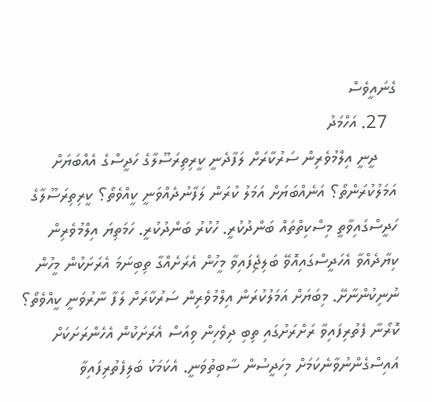ގެނައީވެސް
  27. އަހްމަދު
    ދީނީ އިލްމުވެރިން ސަރުކާރަށް ލަފާދެނީ ކީރިތިރަސޫލާގެ ހަދީސްގެ އެއްބަޔަށް އަމަލުކުރަންތޯ؟ އަނެއްބަޔަށް އަމަލު ކުރަން ލަފާނުދެއްވަނީ ކީއްވެތޯ؟ ކީރިތިރަސޫލާގެ ހަދީސްގައިވާތީ މިސްކިތްތައް ބަންދުކުރީ. ހުކުރު ބަންދުކުރީ. ހަމަތިޔަ އިލްމުވެރިން ކިޔާދެއްވާ އެހަދީސްގައިއޮވޭ ބަލިޖެިފައިވާ މީހުން އެރަށެއްގާ ތިބިނަމަ އެރަށަކުން މީހުން ނުނިކުންނާށޭ. މިބަޔަށް އަމަލުކުރަން އިލްމުވެރިން ސަރުކާރަށް ލަފާ ނާރުވަނީ ކީއްވެތޯ؟ ކޮރޯނާ ފެތުރިފައިވާ ރަށްރަށުގައި ތިބި ދިވެހިން ވިއަސް އެރަށަކުން އެހެންރަށަކަށް އައިސްގެންނުވާނެކަމަށް މިހަދީސުން ސާބިތުވަނީ. އެކަމަކު ބަލިފެތުރިފައިވާ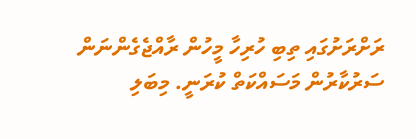ރަށްރަށުގައި ތިބި ހުރިހާ މީހުން ރާއްޖެގެންނަން ސަރުކާރުން މަސައްކަތް ކުރަނީ. މިބަލި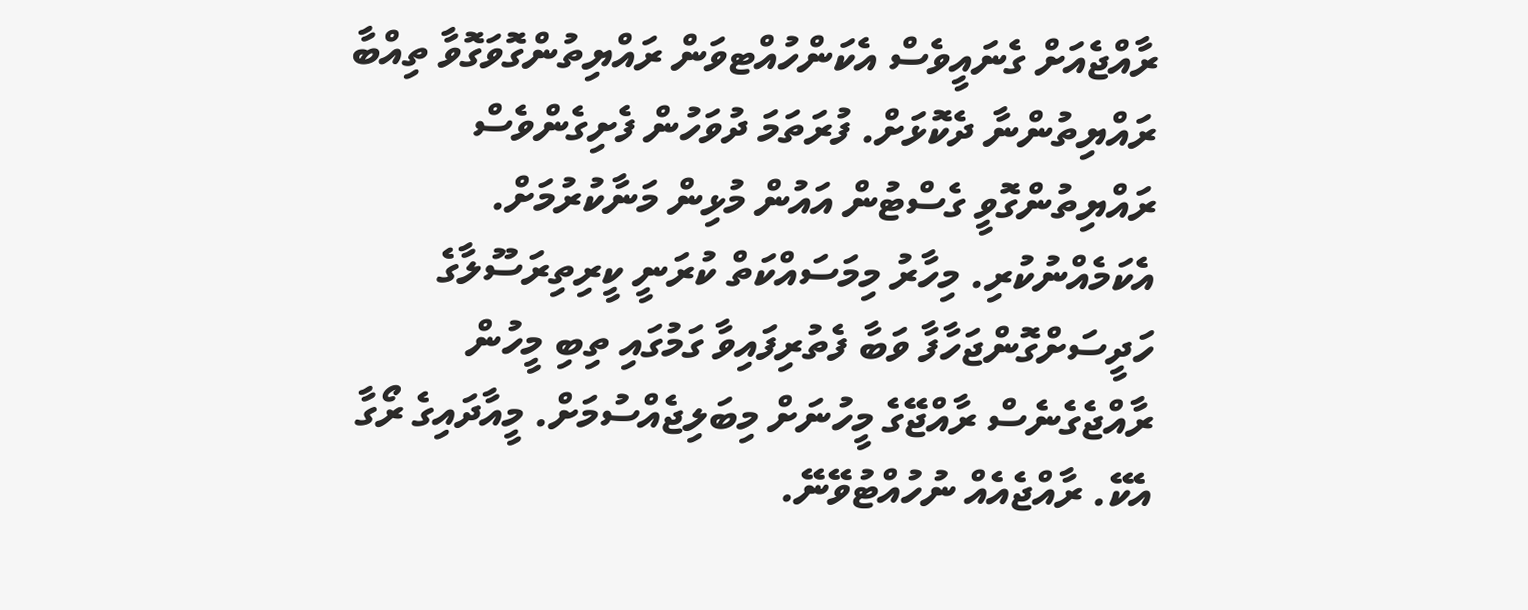ރާއްޖެއަށް ގެނައީވެސް އެކަންހުއްޓވަން ރައްޔިތުންގޮވަގޮވާ ތިއްބާ ރައްޔިތުންނާ ދެކޮޅަށް. ފުރަތަމަ ދުވަހުން ފެށިގެންވެސް ރައްޔިތުންގޮވީ ގެސްޓުން އައުން މުޅިން މަނާކުރުމަށް. އެކަމެއްނުކުރި. މިހާރު މިމަސައްކަތް ކުރަނީ ކީރިތިރަސޫލާގެ ހަދީސަށްގޮންޖަހާފާ ވަބާ ފެތުރިފައިވާ ގަމުގައި ތިބި މީހުން ރާއްޖެގެނެސް ރާއްޖޭގެ މީހުނަށް މިބަލިޖެއްސުމަށް. މީއާދައިގެ ރޯގާ އެކޭ. ރާއްޖެއެއް ނުހުއްޓުވޭނޭ.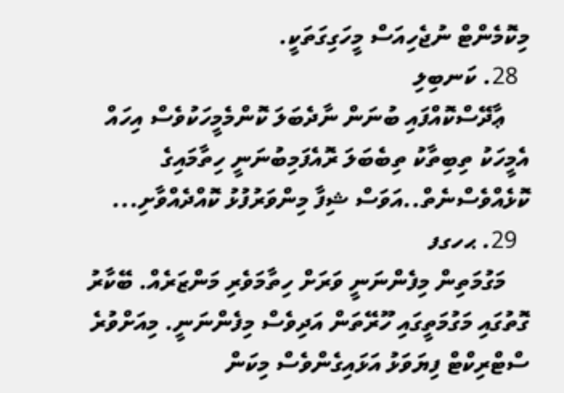މިކޮމެންޓް ނުޖެހިއަސް މީހަގިގަތަކީ.
  28. ކަނބިލި
    ޢާދޭސްކޮއްފައި ބުނަން ނާދެބަލަ ކޮންމެމީހަކުވެސް އިހައް އެމީހަކު ތިބިތާކު ތިބެބަލަ ރޮއެފަމިބުނަނީ ހިތާމައިގެ ކޮޅެއްވެސްނެތް..އަވަސް ޝިފާ މިންވަރުފުޅު ކޮއްދެއްވާށި...
  29. ޙހގފ
    މަގުމަތިން މިފެންނަނީ ވަރަށް ހިތާމަވެރި މަންޒަރެއް. ބޭކާރު ގޮތުގައި މަގުމަތީގައި ހޫރޭތަން އަދިވެސް މިފެންނަނީ. މިއަށްވުރެ ސްޓްރިކްޓް ފިޔަވަޅު އަޅައިގެންވެސް މިކަން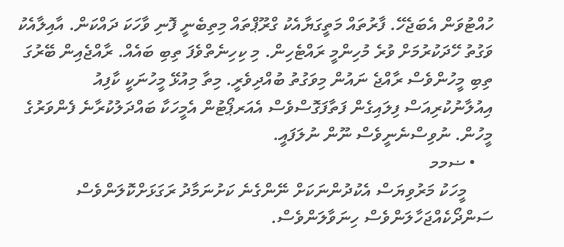ހުއްޓުވަން އެބަޖެހޭ. ފާރުތައް މަތީގަޔާއެކު ގްރޫޕްތައް މިތިބެނީ ފޮނި ވާހަކަ ދައްކަން. އާއިލާއެކު ވަގުތު ހޭދަކުރުމަށް ވުރެ މުހިންމީ ރައްޓެހިން. މި ކިހިނެތްވެފަ ތިބި ބައެއް. ރާއްޖެއިން ބޭރުގަ ތިބި މީހުންވެސް ރާއްޖެ ނައުން މިވަގުތު ބުއްދިވެރީ. މިތާ މިއުޅޭ މީހުނަކީ ކާފިއު އިއުލާނުކުރިއަސް ފިލައިގެން ފަތާފަގޮސްވެސް އެއަރޕޯޓުން އެމީހަކާ ބައްދަލުކުރާނެ ފެންވަރުގެ މީހުން. ނުވިސްނެނީވެސް ނޫން ނުލަފައީ.
    • ޟމމ
      މީހަކު މަރުވިޔަސް އެކުދުންނަކަށް ނޭންގެނެ ކަށުނަމާދު ރަގަޅަށްކޮލަންވެސް ސަންދޯކެއްޖަހާލަންވެސް ހިނަވާލަންވެސް.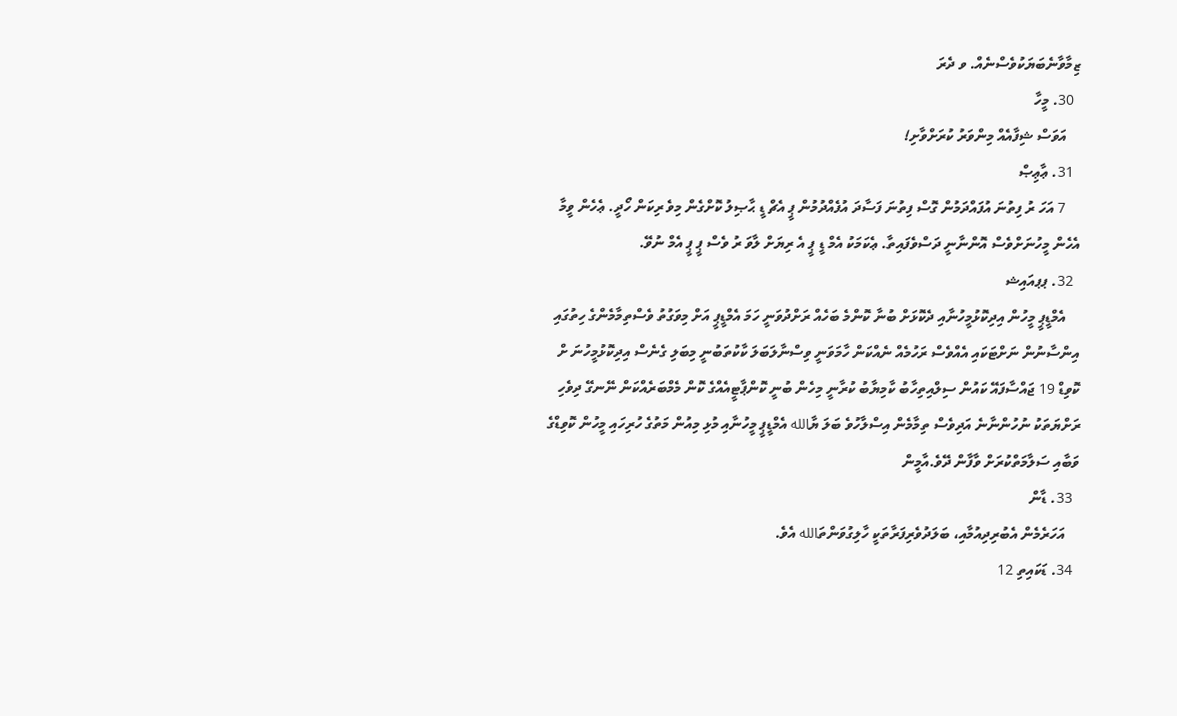ޒިމާވާނެބަޔަކުވެސްނެއް. ވ ދެރަ
  30. މީހާ
    އަވަސް ޝިފާއެއް މިންވަރު ކުރަށްވާށި!
  31. ޢާޢިޞް
    7 އަހަ ރު ފިތުނަ އުފައްދަމުން ގޮސް ފިތުނަ ފަސާދަ އުފެއްދުމުން ޕީ އެޗް ޑީ ޙާޞިލު ކޮށްގެން މިވެ ރިކަން ހޯދީ. ޢެހެން ވީމާ އެހެން މީހުނަށްވެސް އޮންނާނީ ދަސްވެފައިތާ. ޢެކަމަކު އެމް ޑީ ޕީ އެ ރިޔަށް ލާވަ ރު ވެސް ޕީ ޕީ އެމް ނުވޭ.
  32. ޕޕއައިޝ
    އެމްޑީޕީ މީހުން އިދިކޮޅުމީހުނާއި ދެކޮޅަށް ބުނާ ކޮންމެ ބަހެއް ރަށްދުވަނީ ހަމަ އެމްޑީޕީ އަށް މިވަގުތު ވެސްތިމާމެންގެ ހިތުގައި އިންސާނުން ނަށްޓަކައި އެއްވެސް ރަހުމެއް ނެއްކަން ހާމަވަނީ ވިސްނާލަބަލަ ކާކުތަބުނީ މިބަލި ގެނެސް އިދިކޮޅުމީހުނަ ށް ކޮވިޑް 19 ޖައްސާފައޭ ކައުން ސިލްއިތިހާބު ކާމިޔާބު ކުރާނީ މިހެން ބުނީ ކޮންޕާޓީއެއްގެ ކޮން މެމްބަރެއްކަން ނޭނގޭ ދިވެހި ރަށްޔަތަކު ނުހުންނާނެ އަދިވެސް ތިމާމެން އިސްލާހުވެ ބަލަ ޔާالله އެމްޑީޕީ މީހުނާއި މުޅި މިއުން މަތުގެ ހުރިހައި މީހުން ކޮވިޑްގެ ވަބާއި ސަލާމަތްކުރަށް ވާފާން ދޭވެ.އާމީން
  33. ޑާން
    އަހަރެމެން އެބުރިދިއުމާއި، ބަލަދުވެރިފަރާތަކީ ހާލިގުވަންތަالله އެވެ.
  34. ޑަކައިތި 12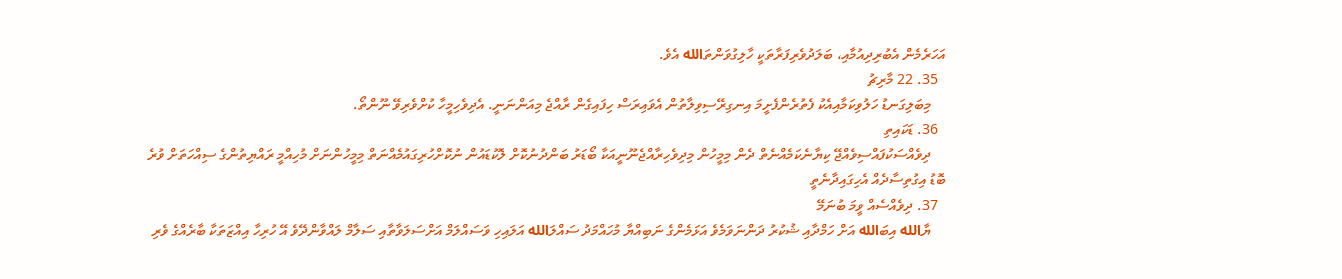އަހަރެމެން އެބުރިދިއުމާއި، ބަލަދުވެރިފަރާތަކީ ހާލިގުވަންތަالله އެވެ.
  35. 22 މާރިޗު
    މިބަލިގަނޑު ހަލުވިކަމާއިއެކު ފެތުރެންފެށީމަ އިނގިރޭސިވިލާތުން އެވައިރަސް ހިފައިގެން ރާއްޖެ މިއަންނަނީ. އެދިވެހިމީހާ ކުށްވެރިވޭ ނޫންތޯ.
  36. ޑަކައިތި
    ދިވެއްސަކުފައްސިވެއްޖޭ ކިޔާނެކަމެއްނެތް ދެން މިމީހުން މިދިވެހިރާއްޖެނޫނީއަކާ ބޯޑަރު ބަންދުނުކޮށް ލޮކުޑައުން ނުކޮށްހުރިގައުމެއްނަތް މިމީހުންނަށް މުހިއްމީ ރައްޔިތުންގެ ސިއްހަތަށް ވުރެ ބޮޑު އިގުތިސާދެއް އެހިގައިދާނެތީ
  37. ދިވެއްސެއް ވީމަ ބުނަމޭ
    ޔާالله އިބަالله އަށް ހަމްދާއި ޝުކުރު ދަންނަވަމެވެ އަޅަމެންގެ ނަބިއްޔާ މުހައްމަދު ސައްލަالله އަލައިހި ވަސައްލަމް އަށްސަލަވާތާއި ސަލާމް ލައްވާންދޭވެ އޭ ހުރިހާ އިއްޒަތަކާ ބާރެއްގެ ވެރި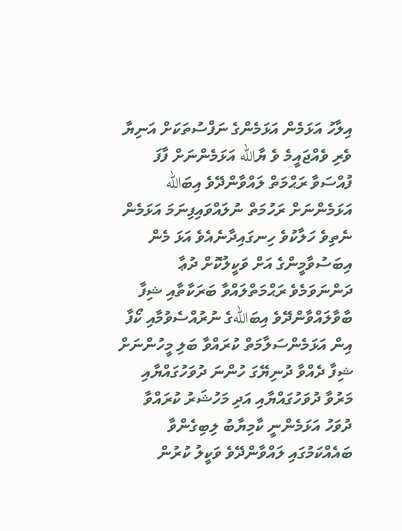އިލާހު އަޅަމެން އަޅަމެންގެ ނަފްސުތަކަށް އަނިޔާ ވެރި ވެއްޖައީމެ ވެ ޔާالله އަޅަމެންނަށް ފާފަ ފުއްސަވާ ރަޙްމަތް ލައްވާންދޭވެ އިބަالله އަޅަމެންނަށް ރަހުމަތް ނުލައްވައިފިނަމަ އަޅަމެން ނެތިވެ ހަލާކުވެ ހިނގައިދާނެއެވެ އަޅަ މެން އިބަސުވާމީންގެ އަށް ވަކީލުކޮށް ދުޢާ ދަންނަވަމެވެ ރަޙްމަތްލައްވާ ބަރަކާތާއި ޝިފާ ބާވާލައްވާންދޭވެ އިބަاللهގެ ނުރުއްސެވުމާއި ކޯފާ އިން އަޅަމެންސަލާމަތް ކުރައްވާ ބަލި މީހުންނަށް ޝިފާ ދެއްވާ ދުނިޔޭގަ ހުންނަ ދުވަހުގައްޔާއި މަރުވާ ދުވަހުގައްޔާއި އަދި މަހުޝަރު ކުރައްވާ ދުވަހު އަޅަމެންނީ ކާމިޔާބު ލިބިގެންވާ ބައެއްކަމުގައި ލައްވާންދޭވެ ވަކީލު ކުރުން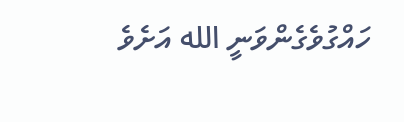ހައްގުވެގެންވަނީ الله އަށެވެ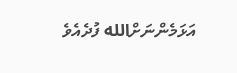އަޅަމެންނަށްالله ފުދެއެވެ